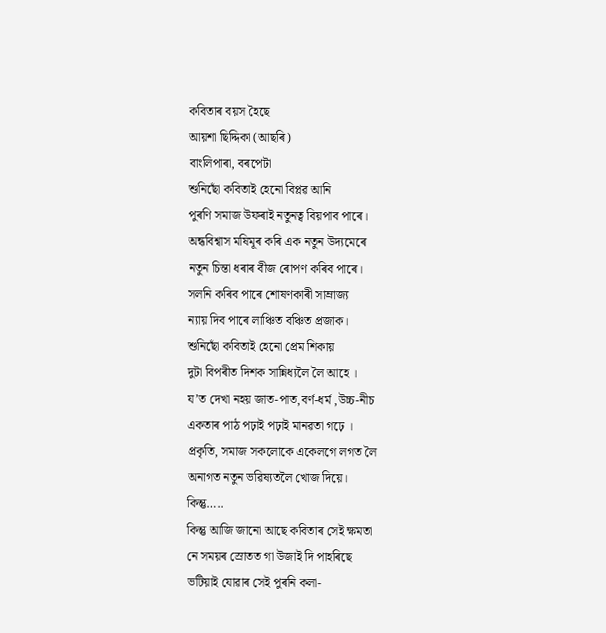কবিতাৰ বয়স হৈছে
আয়শা ছিদ্দিকা (আছৰি)
বাংলিপাৰা, বৰপেটা
শুনিছোঁ কবিতাই হেনো বিপ্লৱ আনি
পুৰণি সমাজ উফৰাই নতুনত্ব বিয়পাব পাৰে।
অন্ধবিশ্বাস মষিমূৰ কৰি এক নতুন উদ্যমেৰে
নতুন চিন্তা ধৰাৰ বীজ ৰোপণ কৰিব পাৰে।
সলনি কৰিব পাৰে শোষণকাৰী সাম্ৰাজ্য
ন্যায় দিব পাৰে লাঞ্চিত বঞ্চিত প্ৰজাক।
শুনিছোঁ কবিতাই হেনো প্ৰেম শিকায়
দুটা বিপৰীত দিশক সান্নিধ্যলৈ লৈ আহে ।
য’ত দেখা নহয় জাত-পাত,বৰ্ণ-ধৰ্ম ,উচ্চ-নীচ
একতাৰ পাঠ পঢ়াই পঢ়াই মানৱতা গঢ়ে ।
প্ৰকৃতি, সমাজ সকলোকে একেলগে লগত লৈ
অনাগত নতুন ভৱিষ্যতলৈ খোজ দিয়ে।
কিন্তু…..
কিন্তু আজি জানো আছে কবিতাৰ সেই ক্ষমতা
নে সময়ৰ স্ৰোতত গা উজাই দি পাহৰিছে
ভটিয়াই যোৱাৰ সেই পুৰনি কলা-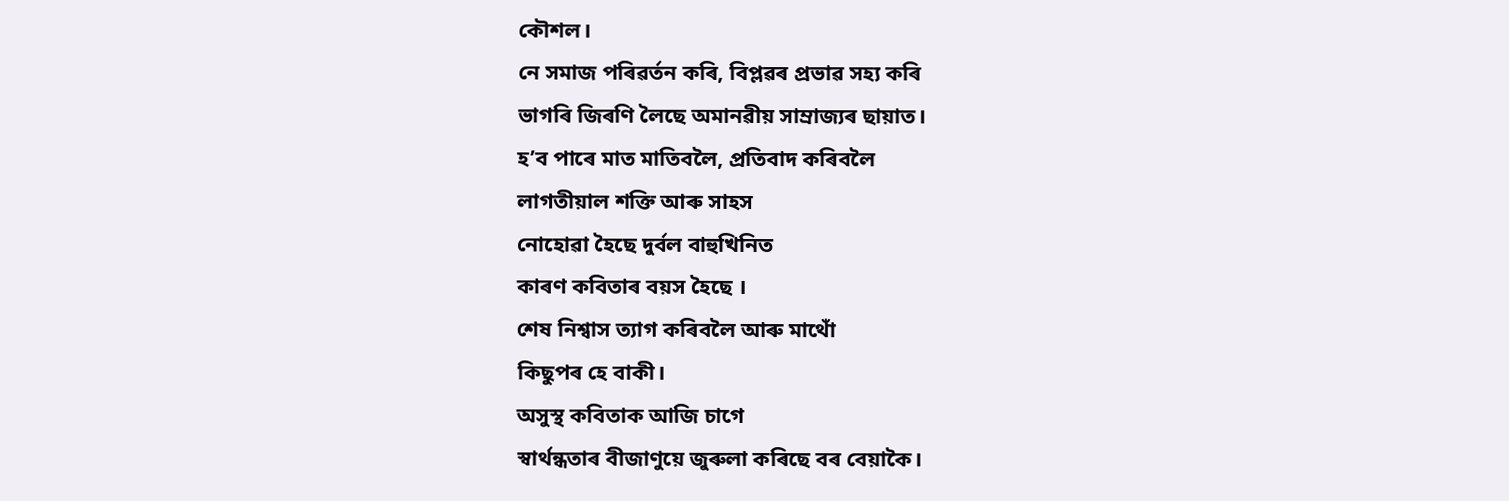কৌশল।
নে সমাজ পৰিৱৰ্তন কৰি, বিপ্লৱৰ প্ৰভাৱ সহ্য কৰি
ভাগৰি জিৰণি লৈছে অমানৱীয় সাম্ৰাজ্যৰ ছায়াত।
হ’ব পাৰে মাত মাতিবলৈ, প্ৰতিবাদ কৰিবলৈ
লাগতীয়াল শক্তি আৰু সাহস
নোহোৱা হৈছে দুৰ্বল বাহুখিনিত
কাৰণ কবিতাৰ বয়স হৈছে ।
শেষ নিশ্বাস ত্যাগ কৰিবলৈ আৰু মাথোঁ
কিছুপৰ হে বাকী।
অসুস্থ কবিতাক আজি চাগে
স্বাৰ্থন্ধতাৰ বীজাণুয়ে জুৰুলা কৰিছে বৰ বেয়াকৈ।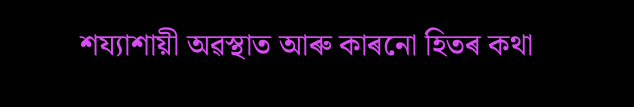শয্যাশায়ী অৱস্থাত আৰু কাৰনো হিতৰ কথা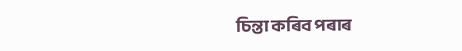চিন্তা কৰিব পৰাৰ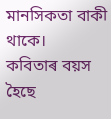মানসিকতা বাকী থাকে।
কবিতাৰ বয়স হৈছে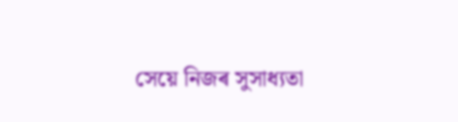সেয়ে নিজৰ সুসাধ্যতা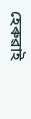হেৰুৱাই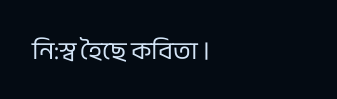নি:স্ব হৈছে কবিতা ।